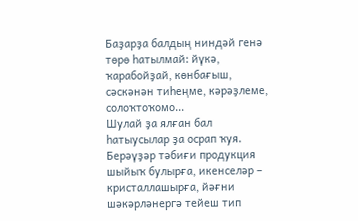Баҙарҙа балдың ниндәй генә төрө һатылмай: йүкә, ҡарабойҙай, көнбағыш, сәскәнән тиһеңме, кәрәҙлеме, солоҡтоҡомо...
Шулай ҙа ялған бал һатыусылар ҙа осрап ҡуя. Берәүҙәр тәбиғи продукция шыйыҡ булырға, икенселәр – кристаллашырға, йәғни шәкәрләнергә тейеш тип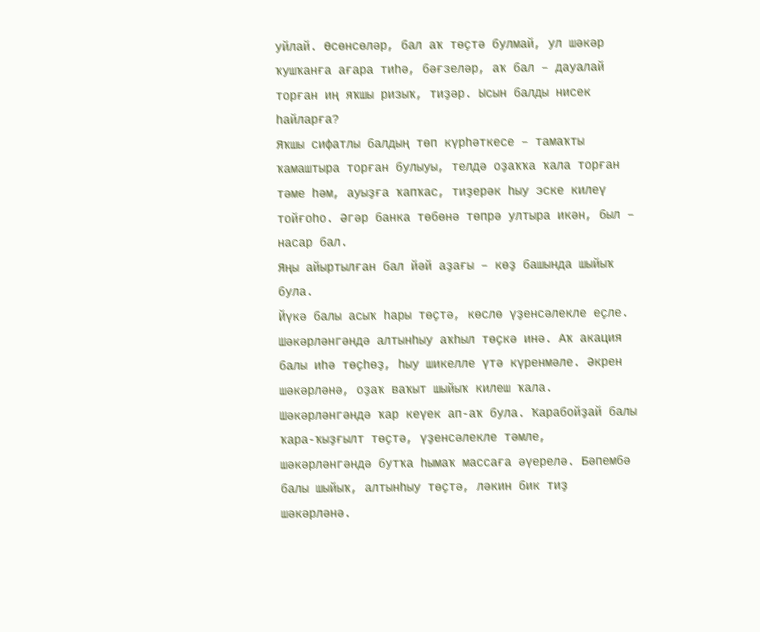уйлай. Өсөнсөләр, бал аҡ төҫтә булмай, ул шәкәр ҡушҡанға ағара тиһә, бәғзеләр, аҡ бал – дауалай торған иң яҡшы ризыҡ, тиҙәр. Ысын балды нисек һайларға?
Яҡшы сифатлы балдың төп күрһәткесе – тамаҡты ҡамаштыра торған булыуы, телдә оҙаҡҡа ҡала торған тәме һәм, ауыҙға ҡапҡас, тиҙерәк һыу эске килеү тойғоһо. Әгәр банка төбөнә төпрә ултыра икән, был – насар бал.
Яңы айыртылған бал йәй аҙағы – көҙ башында шыйыҡ була.
Йүкә балы асыҡ һары төҫтә, көслө үҙенсәлекле еҫле. Шәкәрләнгәндә алтынһыу аҡһыл төҫкә инә. Аҡ акация балы иһә төҫһөҙ, һыу шикелле үтә күренмәле. Әкрен шәкәрләнә, оҙаҡ ваҡыт шыйыҡ килеш ҡала. Шәкәрләнгәндә ҡар кеүек ап-аҡ була. Ҡарабойҙай балы ҡара-ҡыҙғылт төҫтә, үҙенсәлекле тәмле, шәкәрләнгәндә бутҡа һымаҡ массаға әүерелә. Бәпембә балы шыйыҡ, алтынһыу төҫтә, ләкин бик тиҙ шәкәрләнә.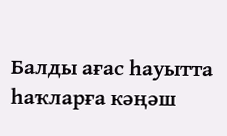Балды ағас һауытта һаҡларға кәңәш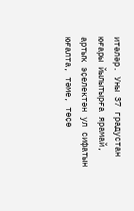итәләр. Уны 37 градустан юғары йылытырға ярамай, артыҡ эҫелектән ул сифатын юғалта, тәме, төҫө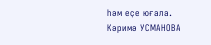һәм еҫе юғала.
Кәримә УСМАНОВА